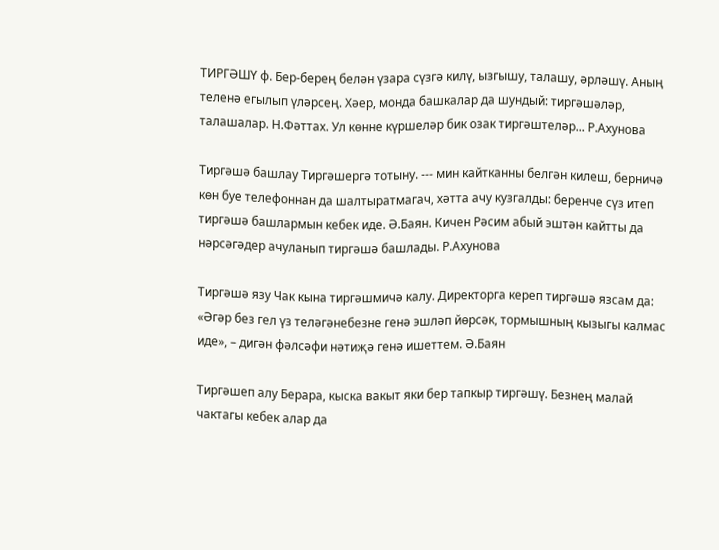ТИРГӘШҮ ф. Бер-берең белән үзара сүзгә килү, ызгышу, талашу, әрләшү. Аның теленә егылып үләрсең. Хәер, монда башкалар да шундый: тиргәшәләр, талашалар. Н.Фәттах. Ул көнне күршеләр бик озак тиргәштеләр... Р.Ахунова

Тиргәшә башлау Тиргәшергә тотыну. --- мин кайтканны белгән килеш, берничә көн буе телефоннан да шалтыратмагач, хәтта ачу кузгалды: беренче сүз итеп тиргәшә башлармын кебек иде. Ә.Баян. Кичен Рәсим абый эштән кайтты да нәрсәгәдер ачуланып тиргәшә башлады. Р.Ахунова

Тиргәшә язу Чак кына тиргәшмичә калу. Директорга кереп тиргәшә язсам да: «Әгәр без гел үз теләгәнебезне генә эшләп йөрсәк, тормышның кызыгы калмас иде», – дигән фәлсәфи нәтиҗә генә ишеттем. Ә.Баян

Тиргәшеп алу Берара, кыска вакыт яки бер тапкыр тиргәшү. Безнең малай чактагы кебек алар да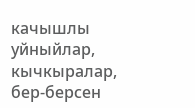качышлы уйныйлар, кычкыралар, бер-берсен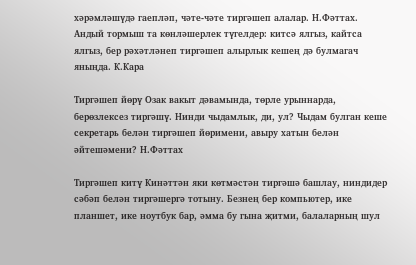хәрәмләшүдә гаепләп, чәте-чәте тиргәшеп алалар. Н.Фәттах. Андый тормыш та көнләшерлек түгелдер: китсә ялгыз, кайтса ялгыз, бер рәхәтләнеп тиргәшеп алырлык кешең дә булмагач яныңда. К.Кара

Тиргәшеп йөрү Озак вакыт дәвамында, төрле урыннарда, берөзлексез тиргәшү. Нинди чыдамлык, ди, ул? Чыдам булган кеше секретарь белән тиргәшеп йөримени, авыру хатын белән әйтешәмени? Н.Фәттах

Тиргәшеп китү Кинәттән яки көтмәстән тиргәшә башлау, ниндидер сәбәп белән тиргәшергә тотыну. Безнең бер компьютер, ике планшет, ике ноутбук бар, әмма бу гына җитми, балаларның шул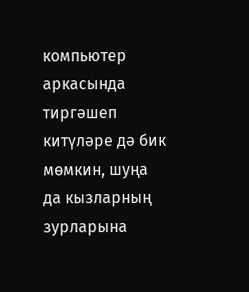компьютер аркасында тиргәшеп китүләре дә бик мөмкин, шуңа да кызларның зурларына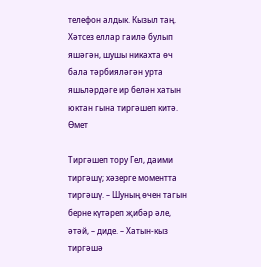телефон алдык. Кызыл таң. Хәтсез еллар гаилә булып яшәгән, шушы никахта өч бала тәрбияләгән урта яшьләрдәге ир белән хатын юктан гына тиргәшеп китә. Өмет

Тиргәшеп тору Гел, даими тиргәшү; хәзерге моментта тиргәшү. – Шуның өчен тагын берне күтәреп җибәр әле, әтәй, – диде. – Хатын-кыз тиргәшә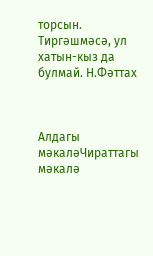торсын. Тиргәшмәсә, ул хатын-кыз да булмай. Н.Фәттах



Алдагы мәкаләЧираттагы мәкалә